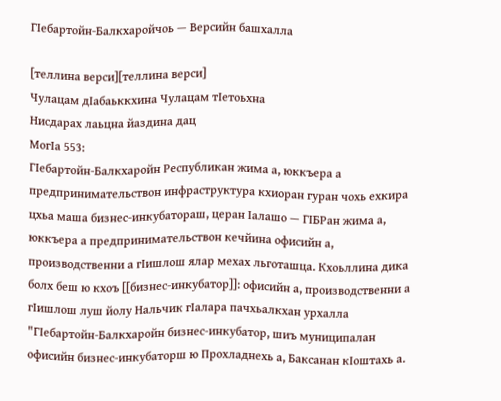ГӀебартойн-Балкхаройчоь — Версийн башхалла

[теллина верси][теллина верси]
Чулацам дӀабаьккхина Чулацам тӀетоьхна
Нисдарах лаьцна йаздина дац
МогӀа 553:
ГӀебартойн-Балкхаройн Республикан жима а, юккъера а предпринимательствон инфраструктура кхиоран гуран чохь ехкира цхьа маша бизнес-инкубатораш, церан Ӏалашо — ГӀБРан жима а, юккъера а предпринимательствон кечйина офисийн а, производственни а гӀишлош ялар мехах льготашца. Кхоьллина дика болх беш ю кхоъ [[бизнес-инкубатор]]: офисийн а, производственни а гӀишлош луш йолу Нальчик гӀалара пачхьалкхан урхалла "ГӀебартойн-Балкхаройн бизнес-инкубатор, шиъ муниципалан офисийн бизнес-инкубаторш ю Прохладнехь а, Баксанан кӀоштахь а.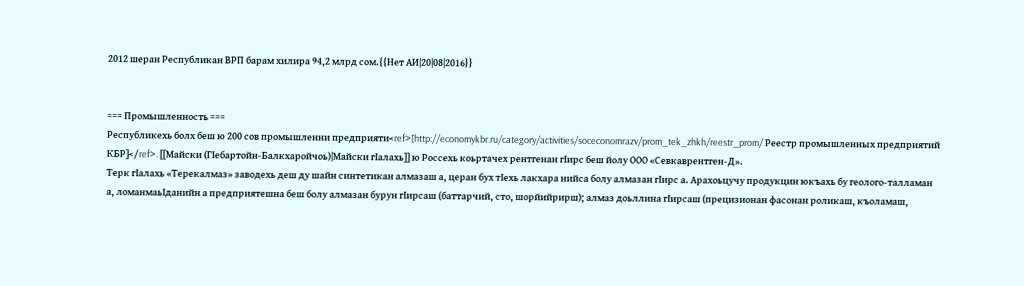2012 шеран Республикан ВРП барам хилира 94,2 млрд сом.{{Нет АИ|20|08|2016}}


=== Промышленность ===
Республикехь болх беш ю 200 сов промышленни предприяти<ref>[http://economykbr.ru/category/activities/soceconomrazv/prom_tek_zhkh/reestr_prom/ Реестр промышленных предприятий КБР]</ref>. [[Майски (ГӀебартойн-Балкхаройчоь)|Майски гӀалахь]] ю Россехь коьртачех рентгенан гӀирс беш йолу ООО «Севкаврентген-Д».
Терк гӀалахь «Терекалмаз» заводехь деш ду шайн синтетикан алмазаш а, церан бух тӀехь лакхара нийса болу алмазан гӀирс а. Арахоьцучу продукцин юкъахь бу геолого-талламан а, ломанмаьӀданийн а предприятешна беш болу алмазан бурун гӀирсаш (баттарчий, сто, шорйийрирш); алмаз доьллина гӀирсаш (прецизионан фасонан роликаш, къоламаш,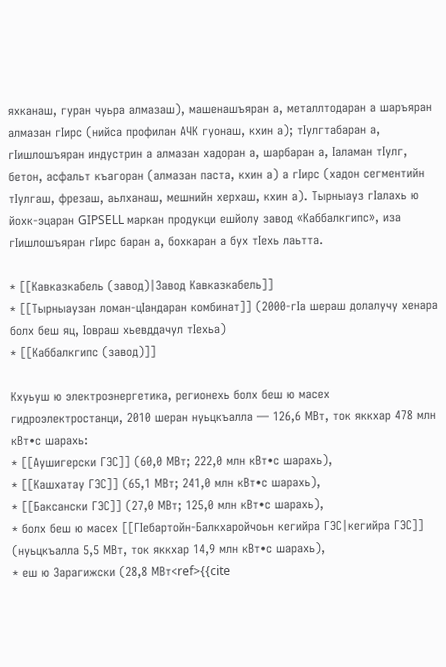яхканаш, гуран чуьра алмазаш), машенашъяран а, металлтодаран а шаръяран алмазан гӀирс (нийса профилан АЧК гуонаш, кхин а); тӀулгтабаран а, гӀишлошъяран индустрин а алмазан хадоран а, шарбаран а, Ӏаламан тӀулг, бетон, асфальт къагоран (алмазан паста, кхин а) а гӀирс (хадон сегментийн тӀулгаш, фрезаш, аьлханаш, мешнийн херхаш, кхин а). Тырныауз гӀалахь ю йохк-эцаран GIPSELL маркан продукци ешйолу завод «Каббалкгипс», иза гӀишлошъяран гӀирс баран а, бохкаран а бух тӀехь лаьтта.

* [[Кавказкабель (завод)|Завод Кавказкабель]]
* [[Тырныаузан ломан-цӀандаран комбинат]] (2000-гӀа шераш долалучу хенара болх беш яц, Ӏовраш хьевддачул тӀехьа)
* [[Каббалкгипс (завод)]]

Кхуьуш ю электроэнергетика, регионехь болх беш ю масех гидроэлектростанци, 2010 шеран нуьцкъалла — 126,6 МВт, ток яккхар 478 млн кВт•с шарахь:
* [[Аушигерски ГЭС]] (60,0 МВт; 222,0 млн кВт•с шарахь),
* [[Кашхатау ГЭС]] (65,1 МВт; 241,0 млн кВт•с шарахь),
* [[Баксански ГЭС]] (27,0 МВт; 125,0 млн кВт•с шарахь),
* болх беш ю масех [[ГӀебартойн-Балкхаройчоьн кегийра ГЭС|кегийра ГЭС]] (нуьцкъалла 5,5 МВт, ток яккхар 14,9 млн кВт•с шарахь),
* еш ю Зарагижски (28,8 МВт<ref>{{cite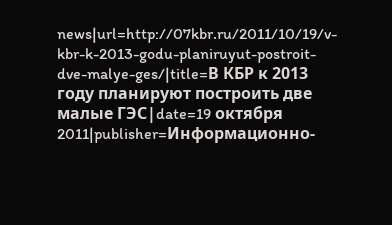news|url=http://07kbr.ru/2011/10/19/v-kbr-k-2013-godu-planiruyut-postroit-dve-malye-ges/|title=В КБР к 2013 году планируют построить две малые ГЭС|date=19 октября 2011|publisher=Информационно-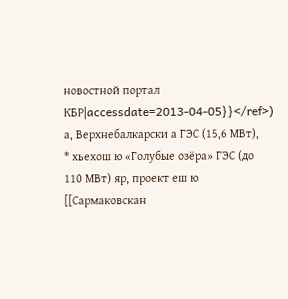новостной портал КБР|accessdate=2013-04-05}}</ref>) а, Верхнебалкарски а ГЭС (15,6 МВт),
* хьехош ю «Голубые озёра» ГЭС (до 110 МВт) яр, проект еш ю [[Сармаковскан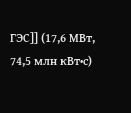ГЭС]] (17,6 МВт, 74,5 млн кВт•с)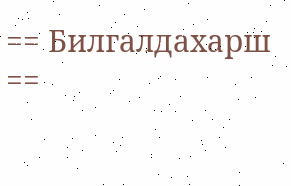== Билгалдахарш ==